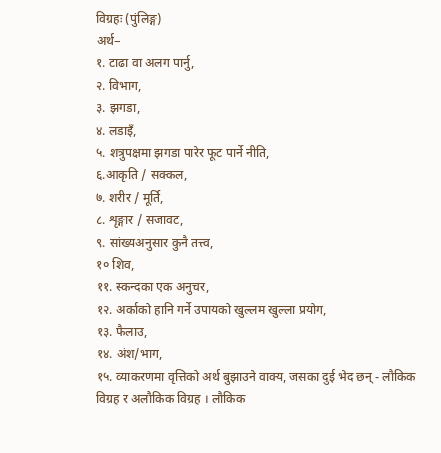विग्रहः (पुंलिङ्ग)
अर्थ−
१. टाढा वा अलग पार्नु,
२. विभाग,
३. झगडा,
४. लडाइँ,
५. शत्रुपक्षमा झगडा पारेर फूट पार्ने नीति,
६.आकृति / सक्कल,
७. शरीर / मूर्ति,
८. शृङ्गार / सजावट,
९. सांख्यअनुसार कुनै तत्त्व,
१० शिव,
११. स्कन्दका एक अनुचर,
१२. अर्काको हानि गर्ने उपायको खुल्लम खुल्ला प्रयोग,
१३. फैलाउ,
१४. अंश/भाग,
१५. व्याकरणमा वृत्तिको अर्थ बुझाउने वाक्य, जसका दुई भेद छन् - लौकिक विग्रह र अलौकिक विग्रह । लौकिक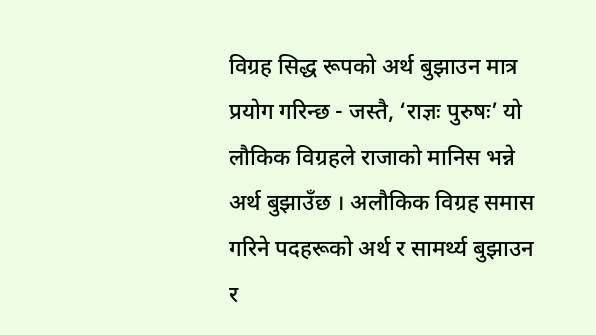विग्रह सिद्ध रूपको अर्थ बुझाउन मात्र प्रयोग गरिन्छ - जस्तै, ‘राज्ञः पुरुषः’ यो लौकिक विग्रहले राजाको मानिस भन्ने अर्थ बुझाउँछ । अलौकिक विग्रह समास गरिने पदहरूको अर्थ र सामर्थ्य बुझाउन र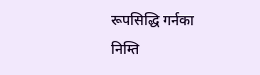रूपसिद्धि गर्नका निम्ति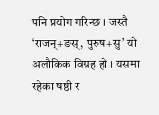पनि प्रयोग गरिन्छ । जस्तै ‘राजन्+ङस्, पुरुष+सु’ यो अलौकिक विग्रह हो । यसमा रहेका षष्ठी र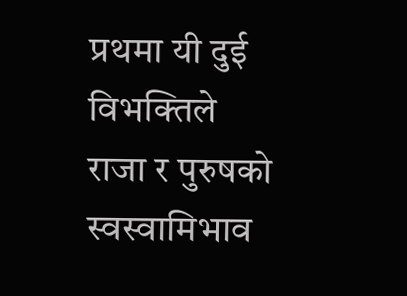प्रथमा यी दुई विभक्तिले राजा र पुरुषको स्वस्वामिभाव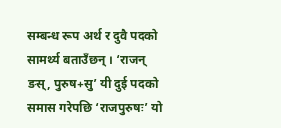सम्बन्ध रूप अर्थ र दुवै पदको सामर्थ्य बताउँछन् । ‘राजन् ङस्, पुरुष+सु’ यी दुई पदको समास गरेपछि ‘राजपुरुषः’ यो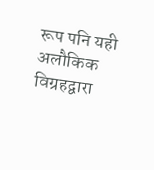रूप पनि यही अलौकिक विग्रहद्वारा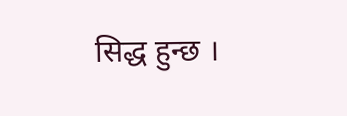सिद्ध हुन्छ ।